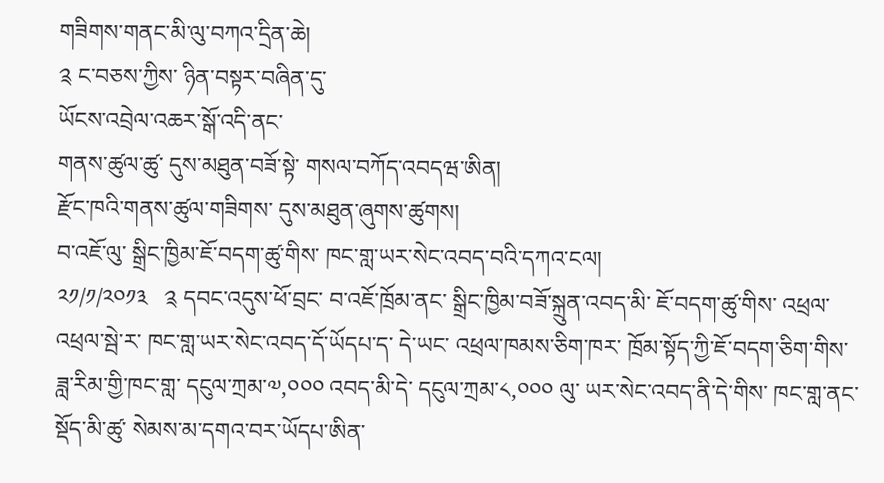གཟིགས་གནང་མི་ལུ་བཀའ་དྲིན་ཆེ།
༉ ང་བཅས་ཀྱིས་ ཉིན་བསྟར་བཞིན་དུ་
ཡོངས་འབྲེལ་འཆར་སྒོ་འདི་ནང་
གནས་ཚུལ་ཚུ་ དུས་མཐུན་བཟོ་སྟེ་ གསལ་བཀོད་འབདཝ་ཨིན།
རྫོང་ཁའི་གནས་ཚུལ་གཟིགས་ དུས་མཐུན་ཞུགས་ཚུགས།
བ་འཇོ་ལུ་ སྒྲིང་ཁྱིམ་ཇོ་བདག་ཚུ་གིས་ ཁང་གླ་ཡར་སེང་འབད་བའི་དཀའ་ངལ།
༢༡/༡/༢༠༡༣   ༉ དབང་འདུས་ཕོ་བྲང་ བ་འཇོ་ཁྲོམ་ནང་ སྒྲིང་ཁྱིམ་བཟོ་སྐྲུན་འབད་མི་ ཇོ་བདག་ཚུ་གིས་ འཕྲལ་འཕྲལ་སྦེ་ར་ ཁང་གླ་ཡར་སེང་འབད་དོ་ཡོདཔ་ད་ དེ་ཡང་ འཕྲལ་ཁམས་ཅིག་ཁར་ ཁྲོམ་སྟོད་ཀྱི་ཇོ་བདག་ཅིག་གིས་ ཟླ་རིམ་གྱི་ཁང་གླ་ དངུལ་ཀྲམ་༧,༠༠༠ འབད་མི་དེ་ དངུལ་ཀྲམ་༨,༠༠༠ ལུ་ ཡར་སེང་འབད་ནི་དེ་གིས་ ཁང་གླ་ནང་སྡོད་མི་ཚུ་ སེམས་མ་དགའ་བར་ཡོདཔ་ཨིན་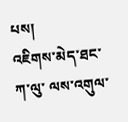པས།
འཇིགས་མེད་ཐང་ཀ་ལུ་ ལས་འགུལ་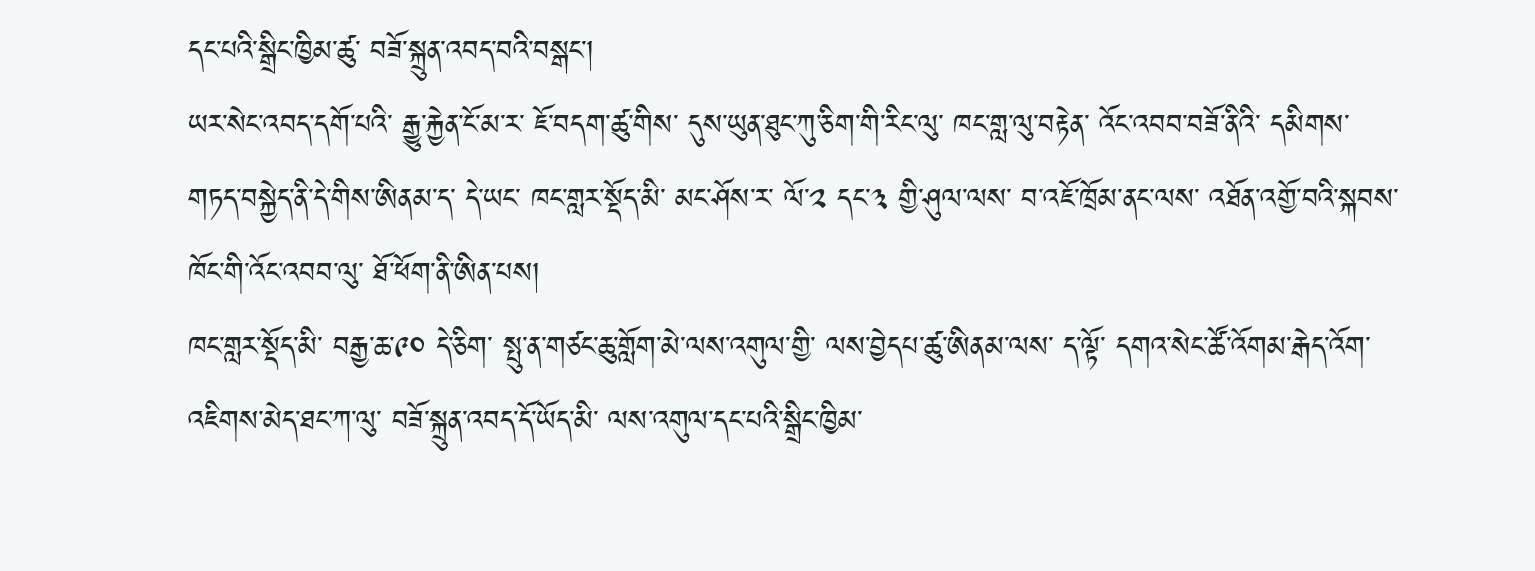དང་པའི་སྒྲིང་ཁྱིམ་ཚུ་ བཟོ་སྐྲུན་འབད་བའི་བསྒང་།
ཡར་སེང་འབད་དགོ་པའི་ རྒྱུ་རྐྱེན་ངོ་མ་ར་ ཇོ་བདག་ཚུ་གིས་ དུས་ཡུན་ཐུང་ཀུ་ཅིག་གི་རིང་ལུ་ ཁང་གླ་ལུ་བརྟེན་ འོང་འབབ་བཟོ་ནིའི་ དམིགས་གཏད་བསྐྱེད་ནི་དེ་གིས་ཨིནམ་ད་ དེ་ཡང་ ཁང་གླར་སྡོད་མི་ མང་ཤོས་ར་ ལོ་༢ དང་༣ གྱི་ཤུལ་ལས་ བ་འཇོ་ཁྲོམ་ནང་ལས་ འཐོན་འགྱོ་བའི་སྐབས་ ཁོང་གི་འོང་འབབ་ལུ་ ཐོ་ཕོག་ནི་ཨིན་པས།
ཁང་གླར་སྡོད་མི་ བརྒྱ་ཆ་༩༠ དེ་ཅིག་ སྤུ་ན་གཙང་ཆུ་གློག་མེ་ལས་འགུལ་གྱི་ ལས་བྱེདཔ་ཚུ་ཨིནམ་ལས་ ད་ལྟོ་ དགའ་སེང་ཚོ་འོགམ་རྒེད་འོག་ འཇིགས་མེད་ཐང་ཀ་ལུ་ བཟོ་སྐྲུན་འབད་དོ་ཡོད་མི་ ལས་འགུལ་དང་པའི་སྒྲིང་ཁྱིམ་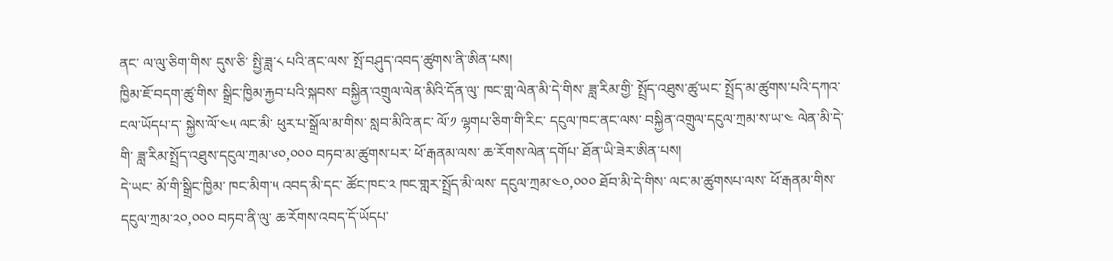ནང་ ལ་ལུ་ཅིག་གིས་ དུས་ཅི་ སྤྱི་ཟླ་༨ པའི་ནང་ལས་ སྤོ་བཤུད་འབད་ཚུགས་ནི་ཨིན་པས།
ཁྱིམ་ཇོ་བདག་ཚུ་གིས་ སྒྲིང་ཁྱིམ་རྐྱབ་པའི་སྐབས་ བསྐྱིན་འགྲུལ་ལེན་མིའི་དོན་ལུ་ ཁང་གླ་ལེན་མི་དེ་གིས་ ཟླ་རིམ་གྱི་ སྤྲོད་འཐུས་ཚུ་ཡང་ སྤྲོད་མ་ཚུགས་པའི་དཀའ་ངལ་ཡོདཔ་ད་ སྐྱེས་ལོ་༤༥ ལང་མི་ ཕུར་པ་སྒྲོལ་མ་གིས་ སླབ་མིའི་ནང་ ལོ་༡ ལྷགཔ་ཅིག་གི་རིང་ དངུལ་ཁང་ནང་ལས་ བསྐྱིན་འགྲུལ་དངུལ་ཀྲམ་ས་ཡ་༤ ལེན་མི་དེ་གི་ ཟླ་རིམ་སྤྲོད་འཐུས་དངུལ་ཀྲམ་༦༠,༠༠༠ བཏབ་མ་ཚུགས་པར་ ཕོ་རྒནམ་ལས་ ཆ་རོགས་ལེན་དགོཔ་ ཐོན་ཡི་ཟེར་ཨིན་པས།
དེ་ཡང་ མོ་གི་སྒྲིང་ཁྱིམ་ ཁང་མིག་༥ འབད་མི་དང་ ཚོང་ཁང་༢ ཁང་གླར་སྤྲོད་མི་ལས་ དངུལ་ཀྲམ་༤༠,༠༠༠ ཐོབ་མི་དེ་གིས་ ལང་མ་ཚུགསཔ་ལས་ ཕོ་རྒནམ་གིས་ དངུལ་ཀྲམ་༢༠,༠༠༠ བཏབ་ནི་ལུ་ ཆ་རོགས་འབད་དོ་ཡོདཔ་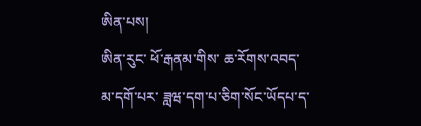ཨིན་པས།
ཨིན་རུང་ ཕོ་རྒནམ་གིས་ ཆ་རོགས་འབད་མ་དགོ་པར་ ཟླཝ་དག་པ་ཅིག་སོང་ཡོདཔ་ད་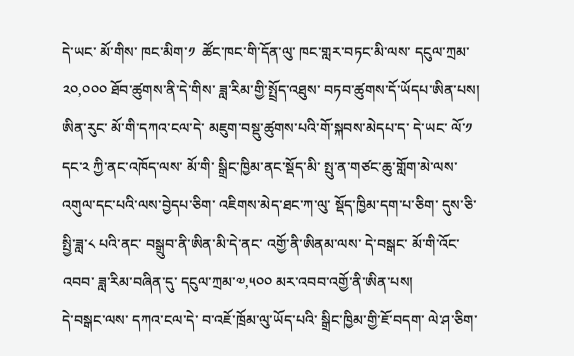དེ་ཡང་ མོ་གིས་ ཁང་མིག་༡  ཚོང་ཁང་གི་དོན་ལུ་ ཁང་གླར་བཏང་མི་ལས་ དངུལ་ཀྲམ་༢༠,༠༠༠ ཐོབ་ཚུགས་ནི་དེ་གིས་ ཟླ་རིམ་གྱི་སྤྲོད་འཐུས་ བཏབ་ཚུགས་དོ་ཡོདཔ་ཨིན་པས།
ཨིན་རུང་ མོ་གི་དཀའ་ངལ་དེ་ མཇུག་བསྡུ་ཚུགས་པའི་གོ་སྐབས་མེདཔ་ད་ དེ་ཡང་ ལོ་༡ དང་༢ ཀྱི་ནང་འཁོད་ལས་ མོ་གི་ སྒྲིང་ཁྱིམ་ནང་སྡོད་མི་ སྤུ་ན་གཙང་ཆུ་གློག་མེ་ལས་འགུལ་དང་པའི་ལས་བྱེདཔ་ཅིག་ འཇིགས་མེད་ཐང་ཀ་ལུ་ སྡོད་ཁྱིམ་དག་པ་ཅིག་ དུས་ཅི་ སྤྱི་ཟླ་༨ པའི་ནང་ བསྒྲུབ་ནི་ཨིན་མི་དེ་ནང་ འགྱོ་ནི་ཨིནམ་ལས་ དེ་བསྒང་ མོ་གི་འོང་འབབ་ ཟླ་རིམ་བཞིན་དུ་ དངུལ་ཀྲམ་༧,༥༠༠ མར་འབབ་འགྱོ་ནི་ཨིན་པས།
དེ་བསྒང་ལས་ དཀའ་ངལ་དེ་ བ་འཇོ་ཁྲོམ་ལུ་ཡོད་པའི་ སྒྲིང་ཁྱིམ་གྱི་ཇོ་བདག་ ལེ་ཤ་ཅིག་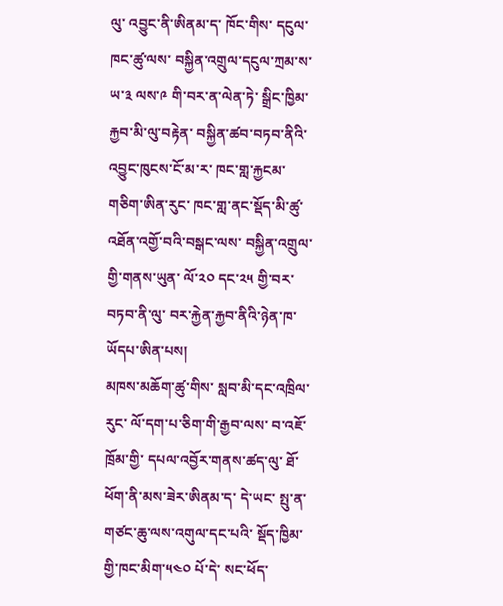ལུ་ འབྱུང་ནི་ཨིནམ་ད་ ཁོང་གིས་ དངུལ་ཁང་ཚུ་ལས་ བསྐྱིན་འགྲུལ་དངུལ་ཀྲམ་ས་ཡ་༣ ལས་༩ གི་བར་ན་ལེན་ཏེ་ སྒྲིང་ཁྱིམ་རྐྱབ་མི་ལུ་བརྟེན་ བསྐྱིན་ཚབ་བཏབ་ནིའི་ འབྱུང་ཁུངས་ངོ་མ་ར་ ཁང་གླ་རྐྱངམ་གཅིག་ཨིན་རུང་ ཁང་གླ་ནང་སྡོད་མི་ཚུ་ འཐོན་འགྱོ་བའི་བསྒང་ལས་ བསྐྱིན་འགྲུལ་གྱི་གནས་ཡུན་ ལོ་༢༠ དང་༢༥ གྱི་བར་བཏབ་ནི་ལུ་ བར་རྐྱེན་རྐྱབ་ནིའི་ཉེན་ཁ་ཡོདཔ་ཨིན་པས།
མཁས་མཆོག་ཚུ་གིས་ སླབ་མི་དང་འཁྲིལ་རུང་ ལོ་དག་པ་ཅིག་གི་རྒྱབ་ལས་ བ་འཇོ་ཁྲོམ་གྱི་ དཔལ་འབྱོར་གནས་ཚད་ལུ་ ཐོ་ཕོག་ནི་མས་ཟེར་ཨིནམ་ད་ དེ་ཡང་ སྤུ་ན་གཙང་ཆུ་ལས་འགུལ་དང་པའི་ སྡོད་ཁྱིམ་གྱི་ཁང་མིག་༥༤༠ པོ་དེ་ སང་ཕོད་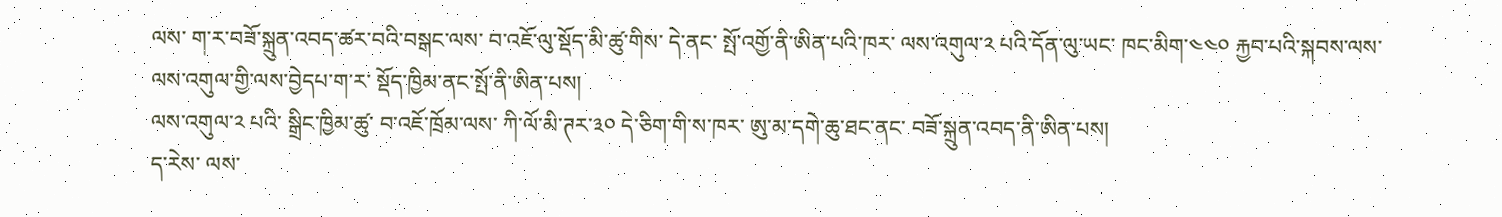ལས་ ག་ར་བཟོ་སྐྲུན་འབད་ཚར་བའི་བསྒང་ལས་ བ་འཇོ་ལུ་སྡོད་མི་ཚུ་གིས་ དེ་ནང་ སྤོ་འགྱོ་ནི་ཨིན་པའི་ཁར་ ལས་འགུལ་༢ པའི་དོན་ལུ་ཡང་ ཁང་མིག་༤༤༠ རྐྱབ་པའི་སྐབས་ལས་ ལས་འགུལ་གྱི་ལས་བྱེདཔ་ག་ར་ སྡོད་ཁྱིམ་ནང་སྤོ་ནི་ཨིན་པས།
ལས་འགུལ་༢ པའི་ སྒྲིང་ཁྱིམ་ཚུ་ བ་འཇོ་ཁྲོམ་ལས་ ཀི་ལོ་མི་ཊར་༣༠ དེ་ཅིག་གི་ས་ཁར་ ཨུ་མ་དགེ་ཆུ་ཐང་ནང་ བཟོ་སྐྲུན་འབད་ནི་ཨིན་པས།
ད་རེས་ ལས་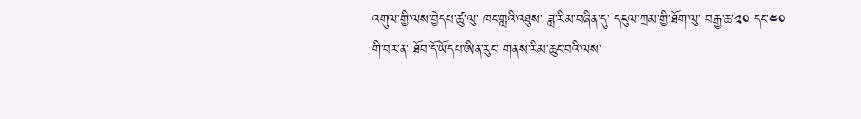འགུལ་གྱི་ལས་བྱེདཔ་ཚུ་ལུ་ ཁང་གླའི་འཐུས་ ཟླ་རིམ་བཞིན་དུ་ དངུལ་ཀྲམ་གྱི་ཐོག་ལུ་ བརྒྱ་ཆ་༢༠ དང་༤༠ གི་བར་ན་ ཐོབ་དོ་ཡོདཔ་ཨིན་རུང་ གནས་རིམ་ཆུང་བའི་ལས་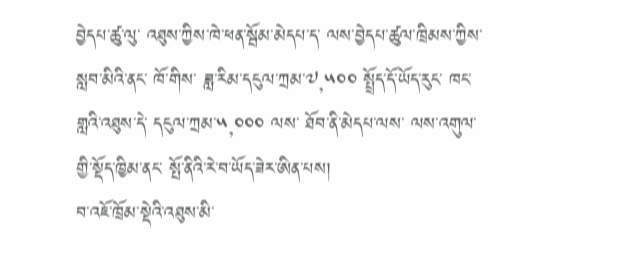བྱེདཔ་ཚུ་ལུ་ འཐུས་ཀྱིས་ཁེ་ཕན་སྦོམ་མེདཔ་ད་ ལས་བྱེདཔ་ཚུལ་ཁྲིམས་ཀྱིས་ སླབ་མིའི་ནང་ ཁོ་གིས་ ཟླ་རིམ་དངུལ་ཀྲམ་༧,༥༠༠ སྤྲོད་དོ་ཡོད་རུང་ ཁང་གླའི་འཐུས་དེ་ དངུལ་ཀྲམ་༥,༠༠༠ ལས་ ཐོབ་ནི་མེདཔ་ལས་ ལས་འགུལ་གྱི་སྡོད་ཁྱིམ་ནང་ སྤོ་ནིའི་རེ་བ་ཡོད་ཟེར་ཨིན་པས།
བ་འཇོ་ཁྲོམ་སྡེའི་འཐུས་མི་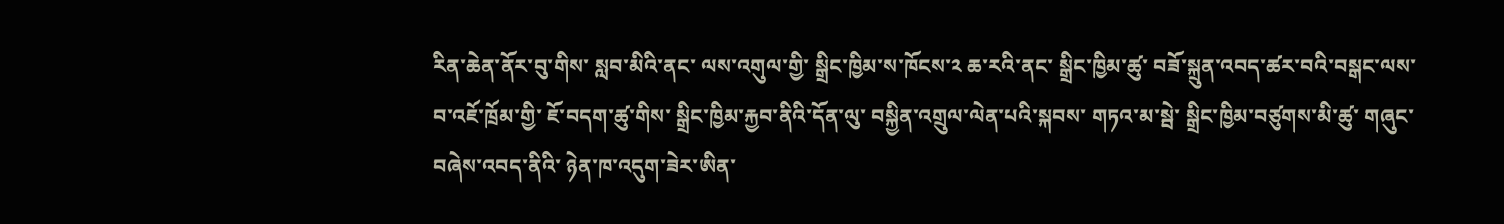རིན་ཆེན་ནོར་བུ་གིས་ སླབ་མིའི་ནང་ ལས་འགུལ་གྱི་ སྒྲིང་ཁྱིམ་ས་ཁོངས་༢ ཆ་རའི་ནང་ སྒྲིང་ཁྱིམ་ཚུ་ བཟོ་སྐྲུན་འབད་ཚར་བའི་བསྒང་ལས་ བ་འཇོ་ཁྲོམ་གྱི་ ཇོ་བདག་ཚུ་གིས་ སྒྲིང་ཁྱིམ་རྐྱབ་ནིའི་དོན་ལུ་ བསྐྱིན་འགྲུལ་ལེན་པའི་སྐབས་ གཏའ་མ་སྦེ་ སྒྲིང་ཁྱིམ་བཙུགས་མི་ཚུ་ གཞུང་བཞེས་འབད་ནིའི་ ཉེན་ཁ་འདུག་ཟེར་ཨིན་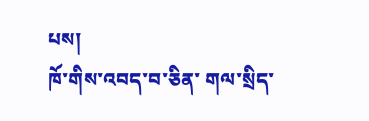པས།
ཁོ་གིས་འབད་བ་ཅིན་ གལ་སྲིད་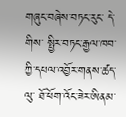གཞུང་བཞེས་བཏང་རུང་ དེ་གིས་ སྤྱིར་བཏང་རྒྱལ་ཁབ་ཀྱི་དཔལ་འབྱོར་གནས་ཚད་ལུ་ ཐོ་ཕོག་འོང་ཟེར་ཨིནམ་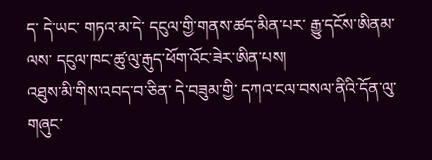ད་ དེ་ཡང་ གཏའ་མ་དེ་ དངུལ་གྱི་གནས་ཚད་མིན་པར་ རྒྱུ་དངོས་ཨིནམ་ལས་ དངུལ་ཁང་ཚུ་ལུ་རྒུད་ཕོག་འོང་ཟེར་ཨིན་པས།
འཐུས་མི་གིས་འབད་བ་ཅིན་ དེ་བཟུམ་གྱི་ དཀའ་ངལ་བསལ་ནིའི་དོན་ལུ་ གཞུང་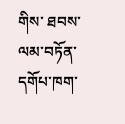གིས་ ཐབས་ལམ་བཏོན་དགོཔ་ཁག་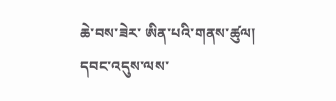ཆེ་བས་ཟེར་ ཨིན་པའི་གནས་ཚུལ།
དབང་འདུས་ལས་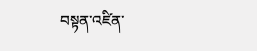བསྟན་འཛིན་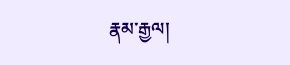རྣམ་རྒྱལ།